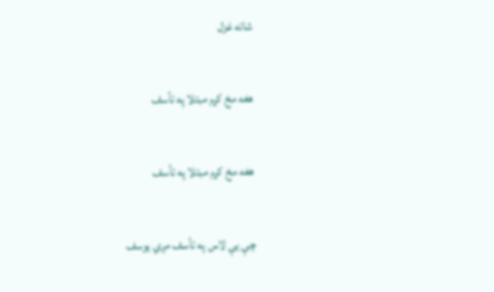شاته غزل

هغه مخ کړم مبتلا په تأسف

هغه مخ کړم مبتلا په تأسف

چې یې لاس په تأسف مږي یوسف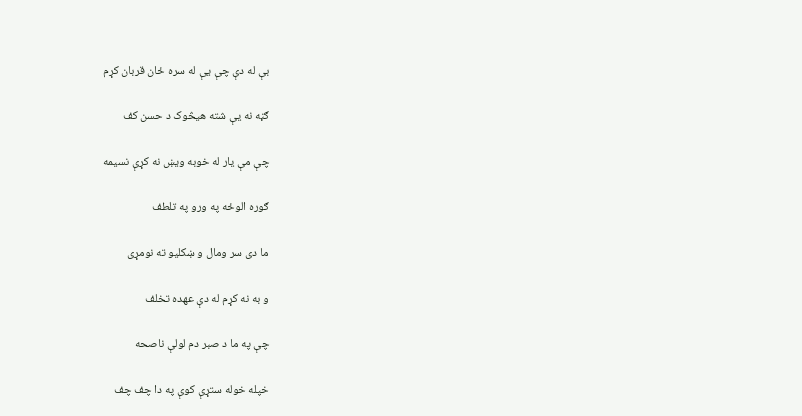بې له دې چې يې له سره ځان قربان کړم

ګڼه نه يې شته هیڅوک د حسن کف

چې مې یار له خوبه ویښ نه کړې نسیمه

ګوره الوځه په ورو په تلطف

ما دی سر ومال و ښکلیو ته نومړی

و به نه کړم له دې عهده تخلف

چې په ما د صبر دم لولې ناصحه

خپله خوله ستړې کوې په دا چف چف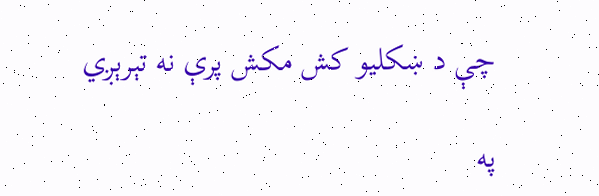چې د ښکلیو کش مکش پرې نه تېرېږي

په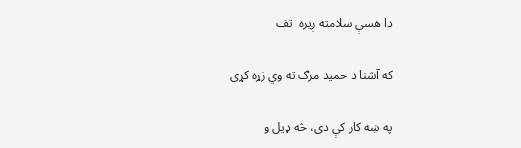دا هسې سلامته ږیره  تف

که آشنا د حمید مرګ ته وي زړه کړی

په ښه کار کې دی، څه ډيل و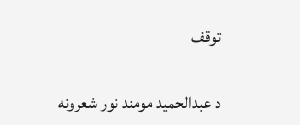توقف

د عبدالحمید مومند نور شعرونه